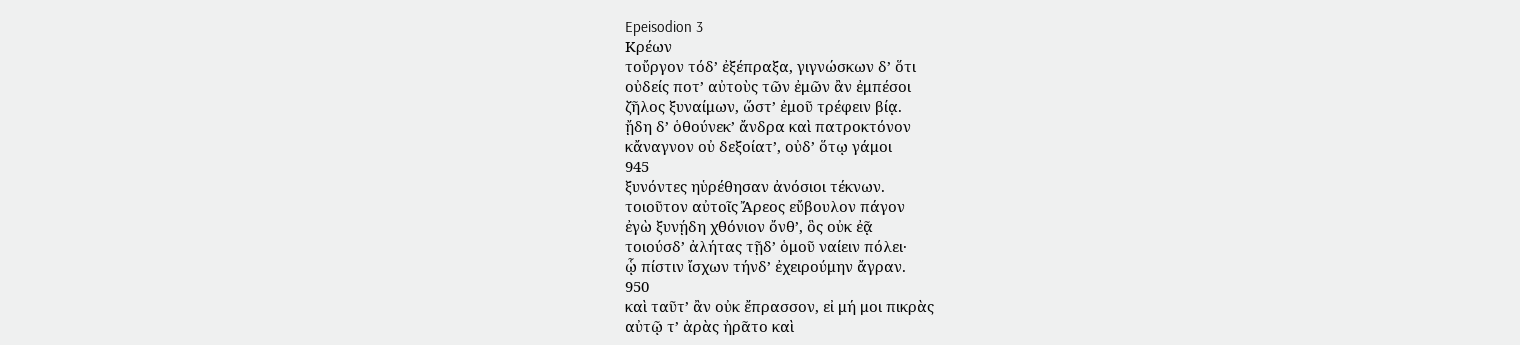Epeisodion 3
Κρέων
τοὔργον τόδʼ ἐξέπραξα, γιγνώσκων δʼ ὅτι
οὐδείς ποτʼ αὐτοὺς τῶν ἐμῶν ἂν ἐμπέσοι
ζῆλος ξυναίμων, ὥστʼ ἐμοῦ τρέφειν βίᾳ.
ᾔδη δʼ ὁθούνεκʼ ἄνδρα καὶ πατροκτόνον
κἄναγνον οὐ δεξοίατʼ, οὐδʼ ὅτῳ γάμοι
945
ξυνόντες ηὑρέθησαν ἀνόσιοι τέκνων.
τοιοῦτον αὐτοῖς Ἄρεος εὔβουλον πάγον
ἐγὼ ξυνῄδη χθόνιον ὄνθʼ, ὃς οὐκ ἐᾷ
τοιούσδʼ ἀλήτας τῇδʼ ὁμοῦ ναίειν πόλει·
ᾧ πίστιν ἴσχων τήνδʼ ἐχειρούμην ἄγραν.
950
καὶ ταῦτʼ ἂν οὐκ ἔπρασσον, εἰ μή μοι πικρὰς
αὐτῷ τʼ ἀρὰς ἠρᾶτο καὶ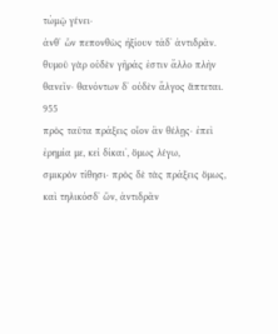τὠμῷ γένει·
ἀνθʼ ὧν πεπονθὼς ἠξίουν τάδʼ ἀντιδρᾶν.
θυμοῦ γὰρ οὐδὲν γῆράς ἐστιν ἄλλο πλὴν
θανεῖν· θανόντων δʼ οὐδὲν ἄλγος ἅπτεται.
955
πρὸς ταῦτα πράξεις οἷον ἂν θέλῃς· ἐπεὶ
ἐρημία με, κεἰ δίκαιʼ, ὅμως λέγω,
σμικρὸν τίθησι· πρὸς δὲ τὰς πράξεις ὅμως,
καὶ τηλικόσδʼ ὤν, ἀντιδρᾶν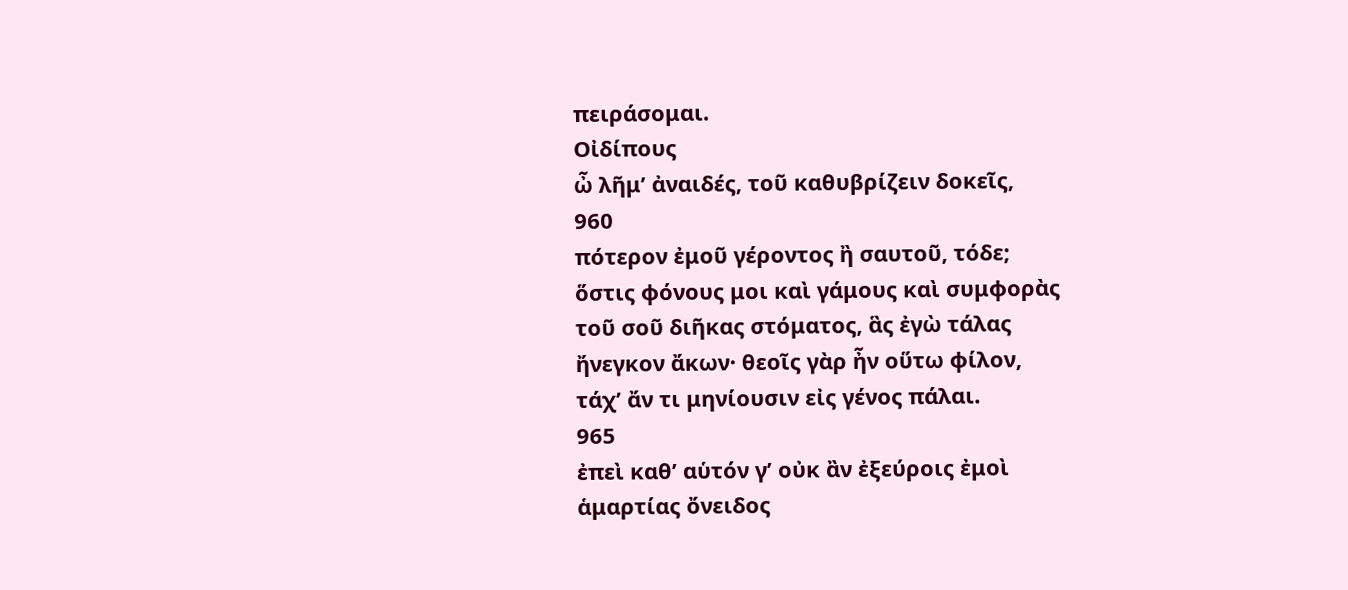πειράσομαι.
Οἰδίπους
ὦ λῆμʼ ἀναιδές, τοῦ καθυβρίζειν δοκεῖς,
960
πότερον ἐμοῦ γέροντος ἢ σαυτοῦ, τόδε;
ὅστις φόνους μοι καὶ γάμους καὶ συμφορὰς
τοῦ σοῦ διῆκας στόματος, ἃς ἐγὼ τάλας
ἤνεγκον ἄκων· θεοῖς γὰρ ἦν οὕτω φίλον,
τάχʼ ἄν τι μηνίουσιν εἰς γένος πάλαι.
965
ἐπεὶ καθʼ αὑτόν γʼ οὐκ ἂν ἐξεύροις ἐμοὶ
ἁμαρτίας ὄνειδος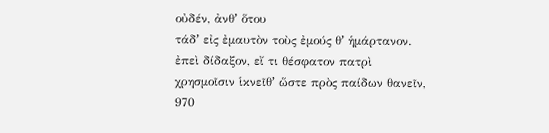οὐδέν, ἀνθʼ ὅτου
τάδʼ εἰς ἐμαυτὸν τοὺς ἐμούς θʼ ἡμάρτανον.
ἐπεὶ δίδαξον, εἴ τι θέσφατον πατρὶ
χρησμοῖσιν ἱκνεῖθʼ ὥστε πρὸς παίδων θανεῖν,
970